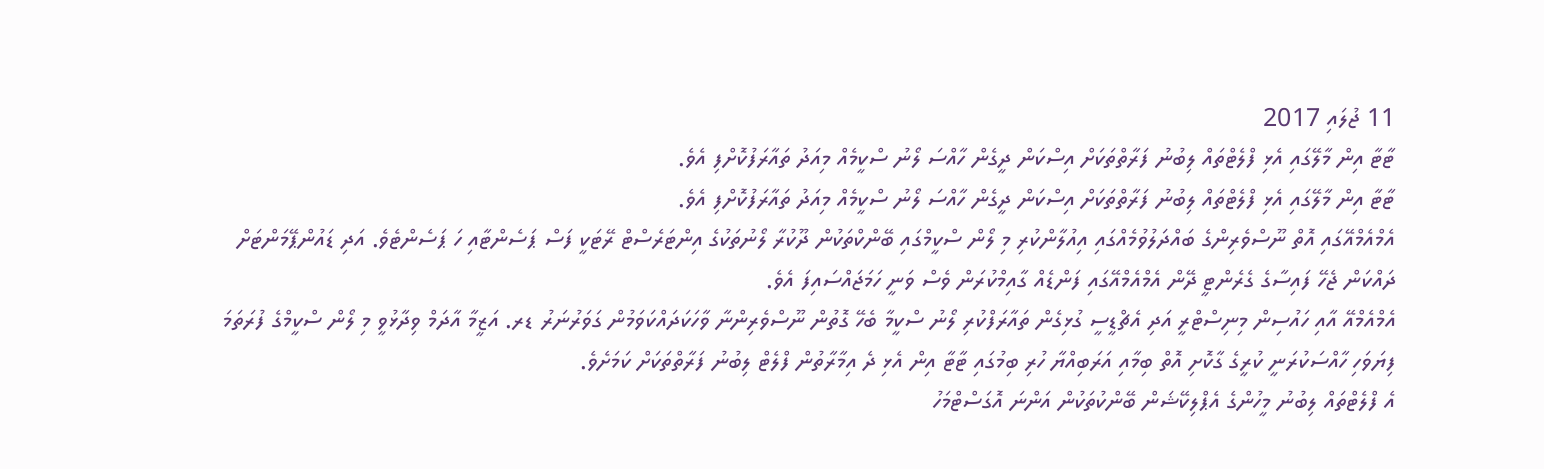11 ޖުލައި 2017
ޓާޓާ އިން މާލޭގައި އެޅި ފްލެޓްތައް ލިބުނު ފަރާތްތަކަށް އިސްކަން ދީގެން ހާއްސަ ލޯނު ސްކީމެއް މިއަދު ތައާރަފުކޮށްފި އެވެ.
ޓާޓާ އިން މާލޭގައި އެޅި ފްލެޓްތައް ލިބުނު ފަރާތްތަކަށް އިސްކަން ދީގެން ހާއްސަ ލޯނު ސްކީމެއް މިއަދު ތައާރަފުކޮށްފި އެވެ.
އެމްއެމްއޭގައި އޮތް ނޫސްވެރިންގެ ބައްދަލުވުމެއްގައި އިއުލާންކުރި މި ލޯން ސްކީމްގައި ބޭންކްތަކުން ދޫކުރާ ލޯނުތަކުގެ އިންޓަރެސްޓް ރޭޓަކީ ފަސް ޕަސެންޓާއި ހަ ޕަސެންޓެވެ. އަދި ޑައުންޕޭމަންޓަށް ދައްކަން ޖެހޭ ފައިސާގެ ގެރެންޓީ ދޭން އެމްއެމްއޭގައި ފަންޑެއް ގާއިމްކުރަން ވެސް ވަނީ ހަމަޖައްސައިފަ އެވެ.
އެމްއެމްއޭ އާއި ހައުސިން މިނިސްޓްރީ އަދި އެޗްޑީސީ ގުޅިގެން ތައާރަފްކުރި ލޯނު ސްކީމާ ބެހޭ ގޮތުން ނޫސްވެރިންނާ ވާހަކަދައްކަވަމުން ގަވަރުނަރު ޑރ. އަޒީމާ އާދަމް ވިދާޅުވީ މި ލޯން ސްކީމްގެ ފުރަތަމަ ފިޔަވަހި ހާއްސަކުރަނީ ކުރީގެ ގާކޮށި އޮތް ބިމާއި އަރަބިއްޔާ ހުރި ބިމުގައި ޓާޓާ އިން އެޅި ދެ އިމާރާތުން ފްލެޓް ލިބުނު ފަރާތްތަކަށް ކަމަށެވެ.
އެ ފްލެޓްތައް ލިބުނު މީހުންގެ އެޕްލިކޭޝަން ބޭންކުތަކުން އަންނަ އޮގަސްޓްމަހު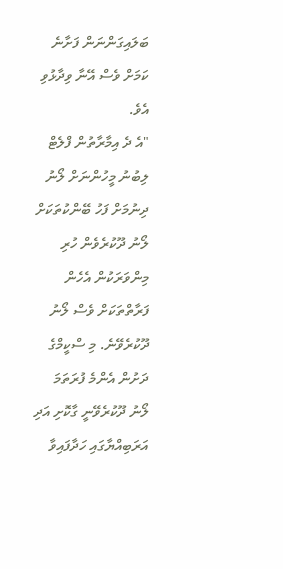ބަލައިގަންނަން ފަށާނެ ކަމަށް ވެސް އޭނާ ވިދާޅުވި އެވެ.
"އެ ދެ އިމާރާތުން ފްލެޓް ލިބުނު މީހުންނަށް ލޯނު ދިނުމަށް ފަހު ބޭންކުތަކަށް ލޯނު ދޫކުރެވެން ހުރި މިންވަރަކުން އެހެން ފަރާތްތަކަށް ވެސް ލޯނު ދޫކުރެވޭނެ. މި ސްކީމްގެ ދަށުން އެންމެ ފުރަތަމަ ލޯނު ދޫކުރެވޭނީ ގާކޮށި އަދި އަރަބިއްޔާގައި ހަދާފައިވާ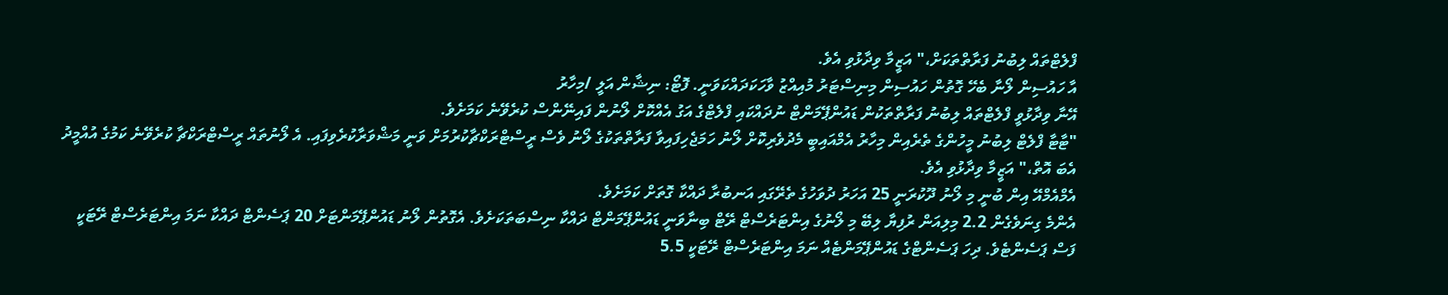ފްލެޓްތައް ލިބުނު ފަރާތްތަކަށް،" އަޒީމާ ވިދާޅުވި އެވެ.
އާ ހައުސިން ލޯނާ ބެހޭ ގޮތުން ހައުސިން މިނިސްޓަރު މުއިއްޒު ވާހަކަދައްކަވަނީ. ފޮޓޯ: ނިޝާން އަލީ /މިހާރު
އޭނާ ވިދާޅުވީ ފްލެޓްތައް ލިބުނު ފަރާތްތަކުން ޑައުންޕޭމަންޓް ނުދައްކައި ފްލެޓްގެ އަގު އެއްކޮށް ލޯނުން ފައިނޭންސް ކުރެވޭނެ ކަމަށެވެ.
"ޓާޓާ ފްލެޓް ލިބުނު މީހުންގެ ތެރެއިން މިހާރު އެމްއައިބީ މެދުވެރިކޮށް ލޯނު ހަމަޖެހިފައިވާ ފަރާތްތަކުގެ ލޯނު ވެސް ރީސްޓްރަކްޗާކުރުމަށް ވަނީ މަޝްވަރާކުރެވިފައި. އެ ލޯނުތައް ރީސްޓްރަކްޗާ ކުރެވޭނެ ކަމުގެ އުއްމީދު އެބަ އޮތް،" އަޒީމާ ވިދާޅުވި އެވެ.
އެމްއެމްއޭ އިން ބުނީ މި ލޯނު ދޫކުރަނީ 25 އަހަރު ދުވަހުގެ ތެރޭގައި އަނބުރާ ދައްކާ ގޮތަށް ކަމަށެވެ.
އެންމެ ގިނަވެގެން 2.2 މިލިއަން ރުފިޔާ ލިބޭ މި ލޯނުގެ އިންޓަރެސްޓް ރޭޓް ބިނާވަނީ ޑައުންޕޭމަންޓް ދައްކާ ނިސްބަތަކަށެވެ. އެގޮތުން ލޯނު ޑައުންޕޭމަންޓަށް 20 ޕަސެންޓް ދައްކާ ނަމަ އިންޓަރެސްޓް ރޭޓަކީ ފަސް ޕަސެންޓެވެ. ދިހަ ޕަސެންޓްގެ ޑައުންޕޭމަންޓެއް ނަމަ އިންޓަރެސްޓް ރޭޓަކީ 5.5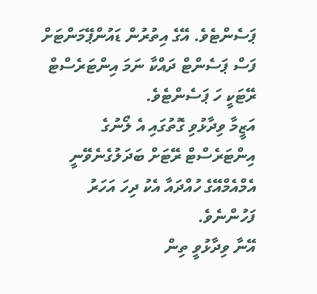ޕަސެންޓެވެ. އޭގެ އިތުރުން ޑައުންޕޭމަންޓަށް ފަސް ޕަސެންޓް ދައްކާ ނަމަ އިންޓަރެސްޓް ރޭޓަކީ ހަ ޕަސެންޓެވެ.
އަޒީމާ ވިދާޅުވި ގޮތުގައި އެ ލޯނުގެ އިންޓަރެސްޓް ރޭޓަށް ބަދަލުގެނެވޭނީ އެމްއެމްއޭގެ ހުއްދައާ އެކު ދިހަ އަހަރު ފަހުންނެވެ.
އޭނާ ވިދާޅުވީ ތިން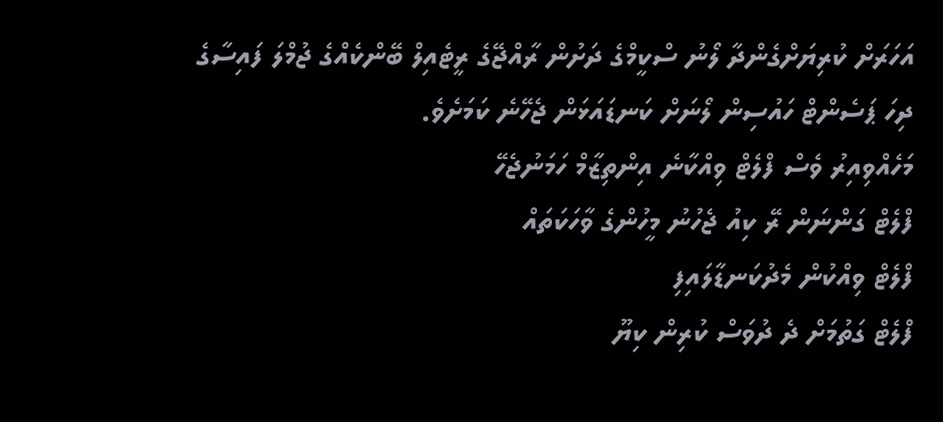އަހަރަށް ކުރިޔަށްގެންދާ ލޯނު ސްކީމްގެ ދަށުން ރާއްޖޭގެ ރީޓެއިލް ބޭންކެއްގެ ޖުމްލަ ފައިސާގެ ދިހަ ޕަސެންޓް ހައުސިން ލޯނަށް ކަނޑައަޅަން ޖެހޭނެ ކަމަށެވެ.
މަހެއްވިއިރު ވެސް ފްލެޓް ވިއްކާނެ އިންތިޒާމް ހަމަނުޖެހޭ
ފްލެޓް ގަންނަން ރޭ ކިއު ޖެހުނު މީހުންގެ ވާހަކަތައް
ފްލެޓް ވިއްކުން މެދުކަނޑާލައިފި
ފްލެޓް ގަތުމަށް ދެ ދުވަސް ކުރިން ކިޔޫ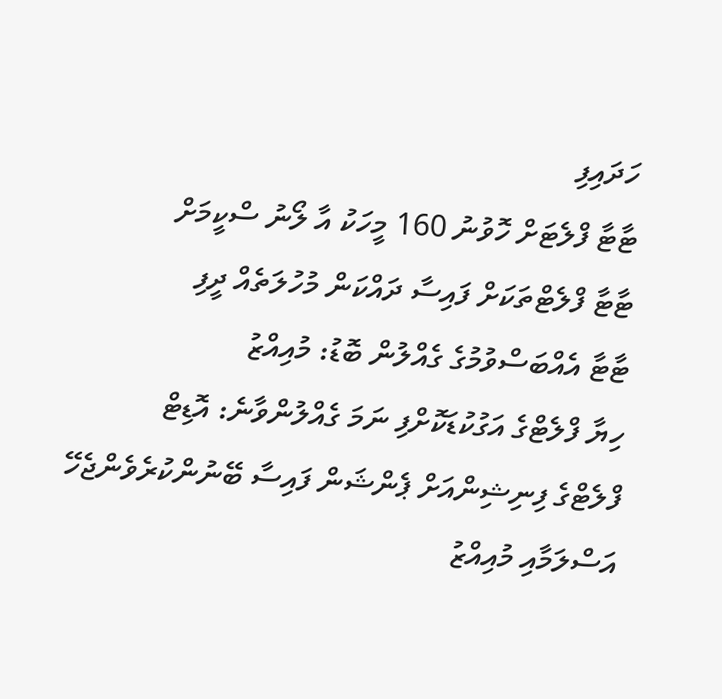ހަދައިފި
ޓާޓާ ފްލެޓަށް ހޮވުނު 160 މީހަކު އާ ލޯނު ސްކީމަށް
ޓާޓާ ފްލެޓްތަކަށް ފައިސާ ދައްކަން މުހުލަތެއް ދީފި
ޓާޓާ އެއްބަސްވުމުގެ ގެއްލުން ބޮޑު: މުއިއްޒު
ހިޔާ ފްލެޓްގެ އަގުކުޑަކޮށްފި ނަމަ ގެއްލުންވާނެ: އޮޑިޓް
ފްލެޓްގެ ފިނިޝިންއަށް ޕެންޝަން ފައިސާ ބޭނުންކުރެވެންޖެހޭ
އަސްލަމާއި މުއިއްޒު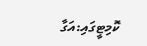ކޮމިޓީގައި:އަގާ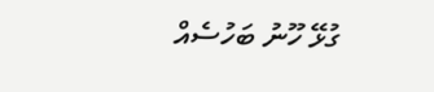ގުޅޭ ހޫނު ބަހުސެއް